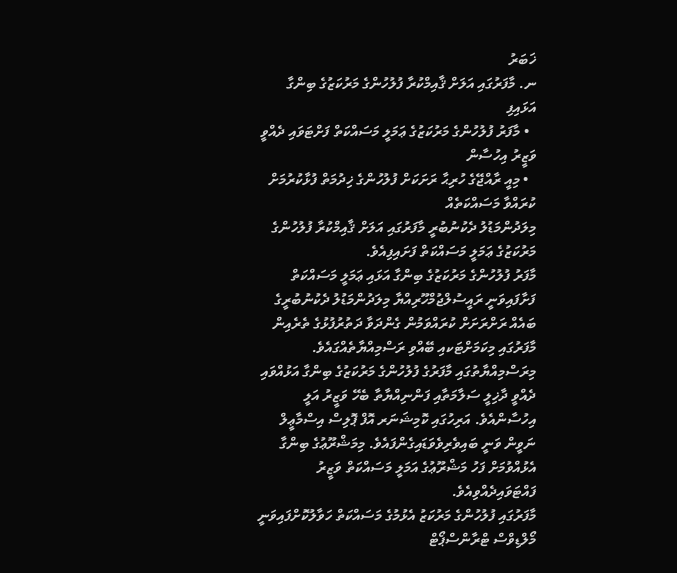ޚަބަރު
ނ. މާފަރުގައި އަލަށް ޤާއިމްކުރާ ފުލުހުންގެ މަރުކަޒުގެ ބިންގާ އަޅައިފި
  • މާފަރު ފުލުހުންގެ މަރުކަޒުގެ ޢަމަލީ މަސައްކަތް ފަށްޓަވައި ދެއްވީ ވަޒީރު އިހުސާން
  • މިއީ ރާއްޖޭގެ ހުރިޙާ ރަށަކަށް ފުލުހުންގެ ޚިދުމަތް ފުޅާކުރުމަށް ކުރައްވާ މަސައްކަތެއް
މިލަދުންމަޑުލު ދެކުނުބުރީ މާފަރުގައި އަލަށް ޤާއިމްކުރާ ފުލުހުންގެ މަރުކަޒުގެ ޢަމަލީ މަސައްކަތް ފަށައިފިއެވެ.
މާފަރު ފުލުހުންގެ މަރުކަޒުގެ ބިންގާ އަޅައި ޢަމަލީ މަސައްކަތް ފަށާފައިވަނީ ރައީސުލްޖުމްހޫރިއްޔާ މިލަދުންމަޑުލު ދެކުނުބުރީގެ ބައެއް ރަށްރަށަށް ކުރައްވަމުން ގެންދަވާ ދަތުރުފުޅުގެ ތެރެއިން މާފަރުގައި މިކަމަށްޓަކއި ބޭއްވި ރަސްމިއްޔާތެއްގައެވެ.
މިރަސްމިއްޔާތުގައި މާފަރުގެ ފުލުހުންގެ މަރުކަޒުގެ ބިންގާ އަޅުއްވައި ދެއްވީ ދާޚިލީ ސަލާމަތާއި ފަންނިއްޔާތާ ބެހޭ ވަޒީރު އަލީ އިހުސާންއެވެ. އަރިހުގައި ކޮމިޝަނަރ އޮފް ޕޮލިސް އިސްމާޢީލް ނަވީން ވަނީ ބައިވެރިވެވަޑައިގެންފައެވެ. މިމަޝްރޫޢުގެ ބިންގާ އެޅުއްވުމަށް ފަހު މަޝްރޫޢުގެ އަމަލީ މަސައްކަތް ވަޒީރު ފައްޓަވައިދެއްވިއެވެ.
މާފަރުގައި ފުލުހުންގެ މަރުކަޒު އެޅުމުގެ މަސައްކަތް ހަވާލުކޮށްފައިވަނީ މޯލްޑިވްސް ޓްރާންސްޕޯޓް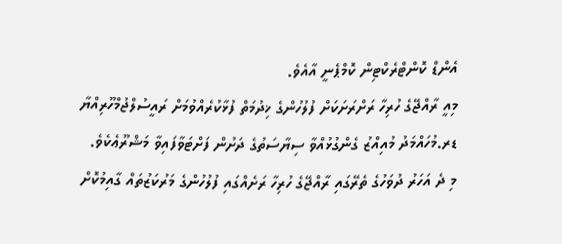އެންޑް ކޮންޓްރެކްޓިން ކޮމްޕެނީ އާއެވެ.
މިއީ ރާއްޖޭގެ ހުރިހާ ރަށްރަށަކަށް ފުލުހުންގެ ޚިދުމަތް ފުޅާކުރެއްވުމަށް ރައީސުލްޖުމްހޫރިއްޔާ ޑރ.މުހައްމަދު މުއިއްޒު ގެންގުޅުއްވާ ސިޔާސަތުގެ ދަށުން ފަށްޓަވާފައިވާ މަޝްރޫޢެކެވެ.
މި ދެ އަހަރު ދުވަހުގެ ތެރޭގައި ރާއްޖޭގެ ހުރިހާ ރަށެއްގައި ފުލުހުންގެ މަރުކަޒުތައް ގާއިމުކޮށް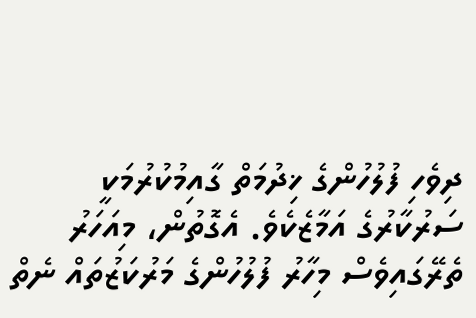ދިވެހި ފުލުހުންގެ ޚިދުމަތް ގާއިމުކުރުމަކީ ސަރުކާރުގެ އަމާޒެކެވެ. އެގޮތުން، މިއަހަރު ތެރޭގައިވެސް މިހާރު ފުލުހުންގެ މަރުކަޒުތައް ނެތް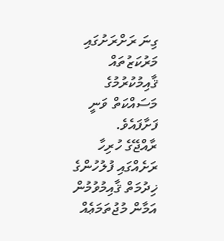ގިނަ ރަށްރަށުގައި މަރުކަޒުތައް ޤާއިމުކުރުމުގެ މަސައްކަތް ވަނީ ފަށާފައެވެ.
ރާއްޖޭގެ ހުރިހާ ރަށެއްގައި ފުލުހުންގެ ޚިދުމަތް ޤާއިމުވުމުން އަމާން މުޖުތަމަޢެއް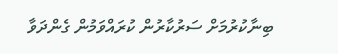ބިނާކުރުމަށް ސަރުކާރުން ކުރައްވަމުން ގެންދަވާ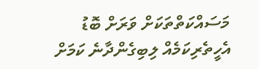މަސައްކަތްތަކަށް ވަރަށް ބޮޑު އެހީތެރިކަމެއް ލިބިގެންދާނެ ކަމަށް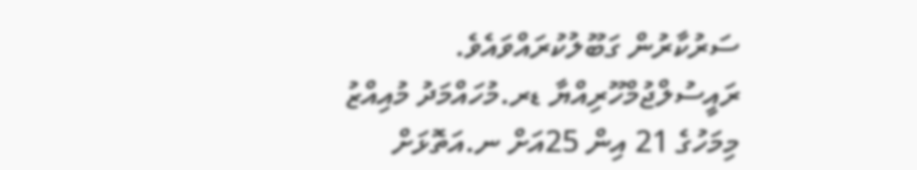ސަރުކާރުން ގަބޫލުކުރައްވައެވެ.
ރައީސުލްޖުމްހޫރިއްޔާ ޑރ.މުހައްމަދު މުއިއްޒު މިމަހުގެ 21 އިން 25އަށް ނ.އަތޮޅަށް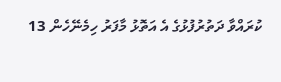ކުރައްވާ ދަތުރުފުޅުގެ އެ އަތޮޅު މާފަރު ހިމެނޭހެން 13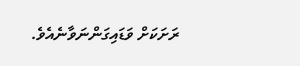ރަށަކަށް ވަޑައިގަންނަވާނެއެވެ.